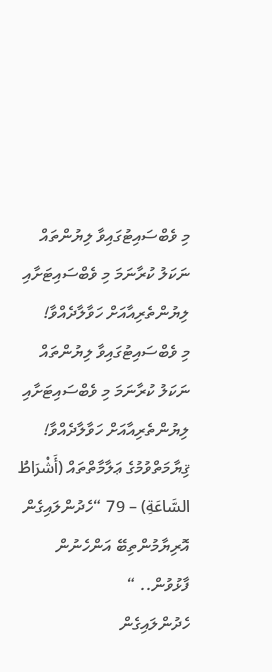މި ވެބްސައިޓުގައިވާ ލިޔުންތައް ނަކަލު ކުރާނަމަ މި ވެބްސައިޓަށާއި ލިޔުންތެރިއާއަށް ހަވާލާދެއްވާ!
މި ވެބްސައިޓުގައިވާ ލިޔުންތައް ނަކަލު ކުރާނަމަ މި ވެބްސައިޓަށާއި ލިޔުންތެރިއާއަށް ހަވާލާދެއްވާ!
ޤިޔާމަތްވުމުގެ ޢަލާމާތްތައް (أَشْرَاطُ السَّاعَةِ) – 79 “ހެދުންލައިގެން އޮރިޔާމުންތިބޭ އަންހެނުން ފާޅުވުން.. “
ހެދުންލައިގެން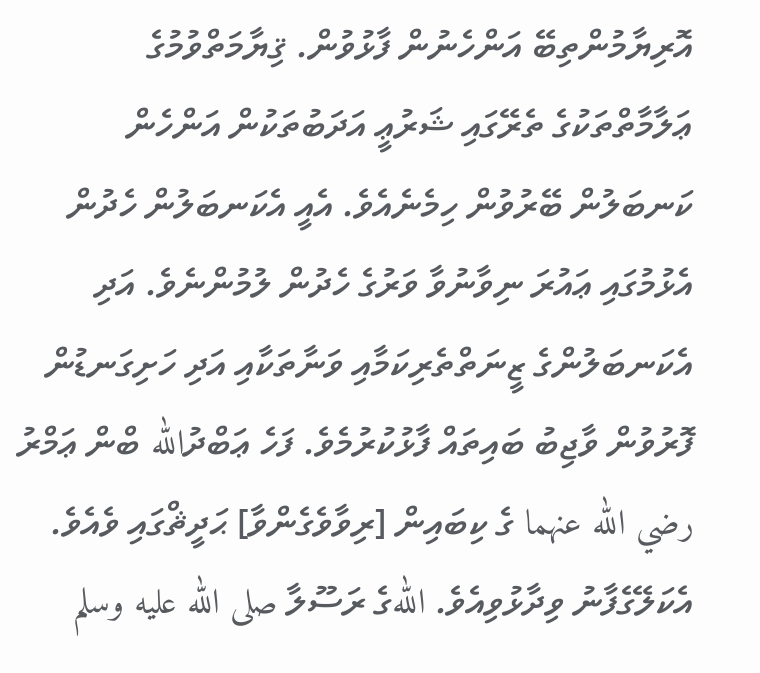އޮރިޔާމުންތިބޭ އަންހެނުން ފާޅުވުން. ޤިޔާމަތްވުމުގެ ޢަލާމާތްތަކުގެ ތެރޭގައި ޝަރުޢީ އަދަބުތަކުން އަންހެން ކަނބަލުން ބޭރުވުން ހިމެނެއެވެ. އެއީ އެކަނބަލުން ހެދުން އެޅުމުގައި ޢައުރަ ނިވާނުވާ ވަރުގެ ހެދުން ލުމުންނެވެ. އަދި އެކަނބަލުންގެ ޒީނަތްތެރިކަމާއި ވަނާތަކާއި އަދި ހަށިގަނޑުން ފޮރުވުން ވާޖިބު ބައިތައް ފާޅުކުރުމެވެ. ފަހެ ޢަބްދުالله ބްން ޢަމްރު رضي الله عنهما ގެ ކިބައިން [ރިވާވެގެންވާ] ޙަދީޘްގައި ވެއެވެ. އެކަލޭގެފާނު ވިދާޅުވިއެވެ. اللهގެ ރަސޫލާ صلى الله عليه وسلم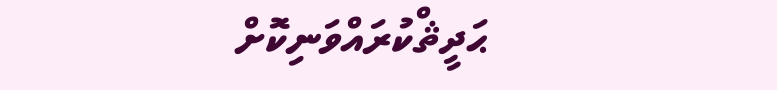ޙަދީޘްކުރައްވަނިކޮށް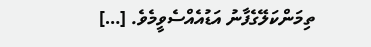ތިމަންކަލޭގެފާނު އަޑުއެއްސެވީމެވެ. […]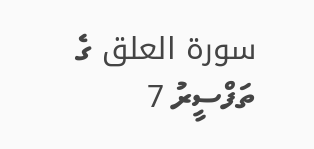سورة العلق ގެ ތަފްސީރު 7